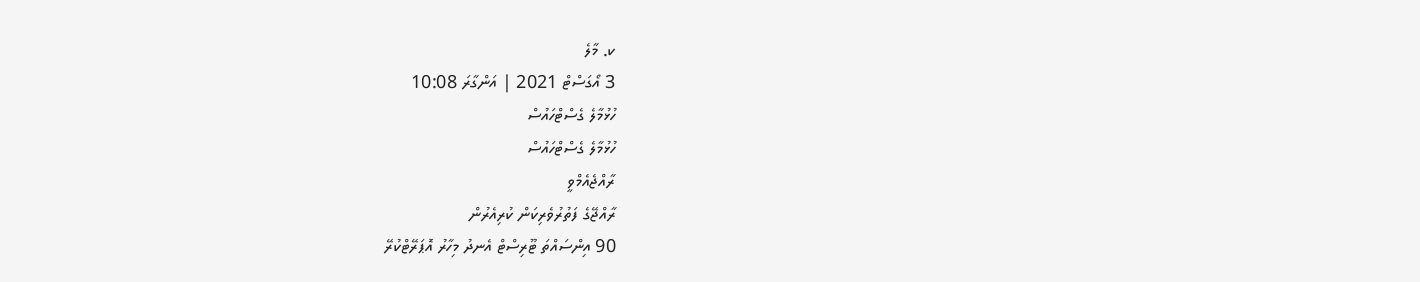ކ. މާލެ
3 އޯގަސްޓް 2021 | އަންގާރަ 10:08
ހުޅުމާލެ ގެސްޓްހައުސް
ހުޅުމާލެ ގެސްޓްހައުސް
ރާއްޖެއެމްވީ
ރާއްޖޭގެ ފަތުރުވެރިކަން ކުރިއެރުން
90 އިންސައްތަ ޓޫރިސްޓް އެނދު މިހާރު އޮޕަރޭޓްކުރޭ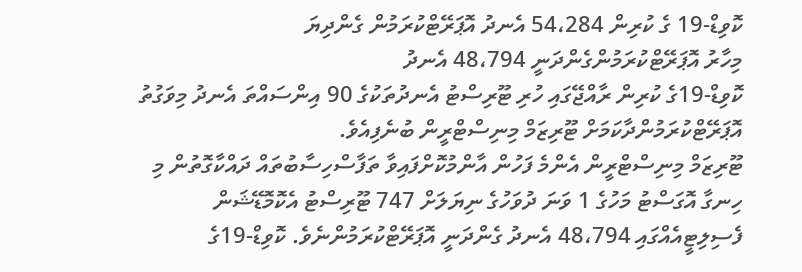ކޮވިޑް-19 ގެ ކުރިން 54،284 އެނދު އޮޕަރޭޓްކުރަމުން ގެންދިޔަ
މިހާރު އޮޕަރޭޓްކުރަމުންގެންދަނީ 48،794 އެނދު
ކޮވިޑް-19ގެ ކުރިން ރާއްޖޭގައި ހުރި ޓޫރިސްޓު އެނދުތަކުގެ 90 އިންސައްތަ އެނދު މިވަގުތު އޮޕަރޭޓްކުރަމުންދާކަމަށް ޓޫރިޒަމް މިނިސްޓްރީން ބުނެފިއެވެ.
ޓޫރިޒަމް މިނިސްޓްރީން އެންމެ ފަހުން އާންމުކޮށްފައިވާ ތަފާސްހިސާބުތައް ދައްކާގޮތުން މި ހިނގާ އޮގަސްޓު މަހުގެ 1 ވަނަ ދުވަހުގެ ނިޔަލަށް 747 ޓޫރިސްޓު އެކޮމޮޑޭޝަން ފެސިލިޓީއެއްގައި 48،794 އެނދު ގެންދަނީ އޮޕަރޭޓްކުރަމުންނެވެ. ކޮވިޑް-19ގެ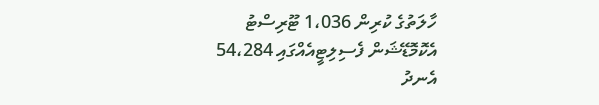ހާލަތުގެ ކުރިން 1،036 ޓޫރިސްޓު އެކޮމޮޑޭޝަން ފެސިލިޓީއެއްގައި 54،284 އެނދު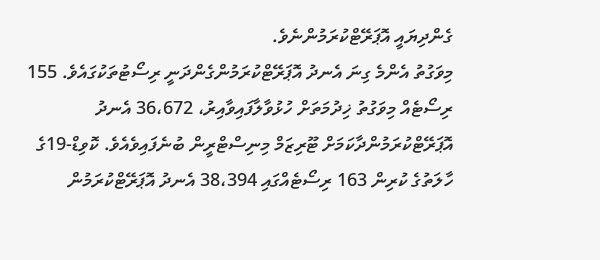ގެންދިޔައީ އޮޕަރޭޓްކުރަމުންނެވެ.
މިވަގުތު އެންމެ ގިނަ އެނދު އޮޕަރޭޓްކުރަމުންގެންދަނީ ރިސޯޓުތަކުގައެވެ. 155 ރިސޯޓެއް މިވަގުތު ޚިދުމަތަށް ހުޅުވާލާފައިވާއިރު، 36،672 އެނދު އޮޕަރޭޓްކުރަމުންދާކަމަށް ޓޫރިޒަމް މިނިސްޓްރީން ބުނެފައިވެއެވެ. ކޮވިޑް-19ގެ ހާލަތުގެ ކުރިން 163 ރިސޯޓެއްގައި 38،394 އެނދު އޮޕަރޭޓްކުރަމުން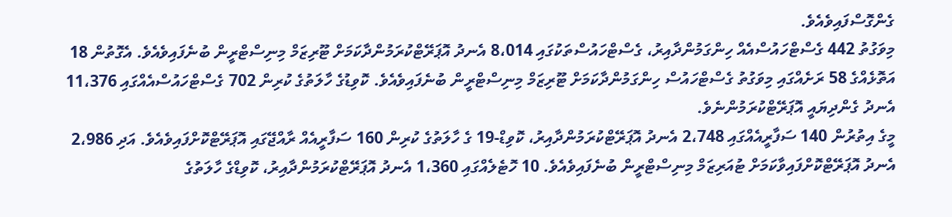ގެންގޮސްފައިވެއެވެ.
މިވަގުތު 442 ގެސްޓްހައުސްއެއް ހިންގަމުންދާއިރު، ގެސްޓްހައުސްތަކުގައި 8،014 އެނދު އޮޕަރޭޓްކުރަމުންދާކަމަށް ޓޫރިޒަމް މިނިސްޓްރީން ބުނެފައިވެއެވެ. އެގޮތުން 18 އަތޮޅެއްގެ 58 ރަށެއްގައި މިވަގުތު ގެސްޓްހައުސް ހިންގަމުންދާކަމަށް ޓޫރިޒަމް މިނިސްޓްރީން ބުނެފައިވެއެވެ. ކޮވިޑުގެ ހާލަތުގެ ކުރިން 702 ގެސްޓްހައުސްއެއްގައި 11،376 އެނދު ގެންދިޔައީ އޮޕަރޭޓްކުރަމުންނެވެ.
މީގެ އިތުރުން 140 ސަފާރީއެއްގައި 2،748 އެނދު އޮޕަރޭޓްކުރަމުންދާއިރު، ކޮވިޑް-19 ގެ ހާލަތުގެ ކުރިން 160 ސަފާރީއެއް ރާއްޖޭގައި އޮޕަރޭޓްކޮށްފައިވެއެވެ. އަދި 2،986 އެނދު އޮޕަރޭޓްކޮށްފައިވާކަމަށް ޓުއަރިޒަމް މިނިސްޓްރީން ބުނެފައިވެއެވެ. 10 ހޮޓެލެއްގައި 1،360 އެނދު އޮޕަރޭޓްކުރަމުންދާއިރު، ކޮވިޑްގެ ހާލަތުގެ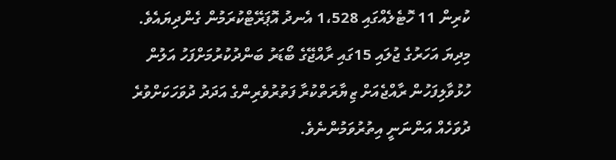ކުރިން 11 ހޮޓެލެއްގައި 1،528 އެނދު އޮޕަރޭޓްކުރަމުން ގެންދިޔައެވެ.
މިދިޔަ އަހަރުގެ ޖުލައި 15ގައި ރާއްޖޭގެ ބޯޑަރު ބަންދުކުރުމަށްފަހު އަލުން ހުޅުވާލިފަހުން ރާއްޖެއަށް ޒިޔާރަތްކުރާ ފަތުރުވެރިންގެ އަދަދު ދުވަހަކަށްވުރެ ދުވަހެއް އަންނަނީ އިތުރުވަމުންނެވެ.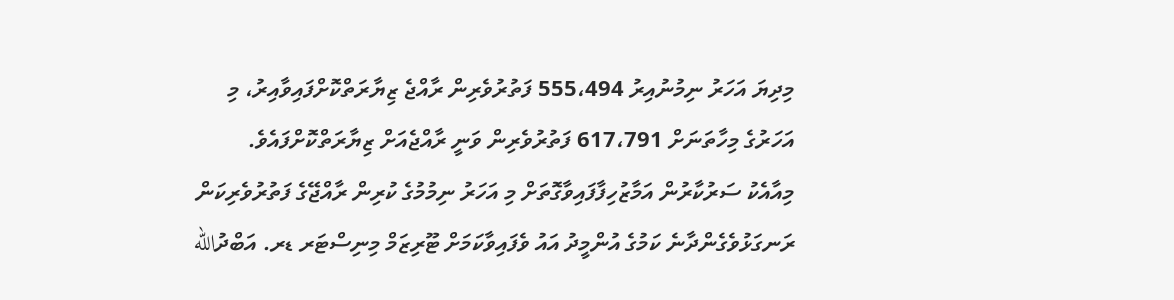މިދިޔަ އަހަރު ނިމުނުއިރު 555،494 ފަތުރުވެރިން ރާއްޖެ ޒިޔާރަތްކޮށްފައިވާއިރު، މި އަހަރުގެ މިހާތަނަށް 617،791 ފަތުރުވެރިން ވަނީ ރާއްޖެއަށް ޒިޔާރަތްކޮށްފައެވެ.
މިއާއެކު ސަރުކާރުން އަމާޒުހިފާފައިވާގޮތަށް މި އަހަރު ނިމުމުގެ ކުރިން ރާއްޖޭގެ ފަތުރުވެރިކަން ރަނގަޅުވެގެންދާނެ ކަމުގެ އުންމީދު އައު ވެފައިވާކަމަށް ޓޫރިޒަމް މިނިސްޓަރ ޑރ. އަބްދުالله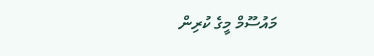މައުސޫމް މީގެ ކުރިން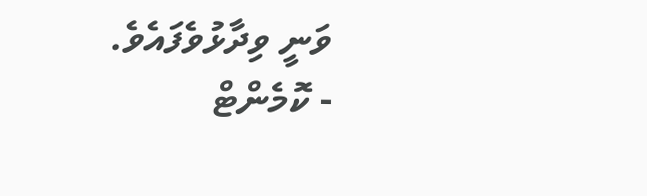ވަނީ ވިދާޅުވެފައެވެ.
- ކޮމެންޓް